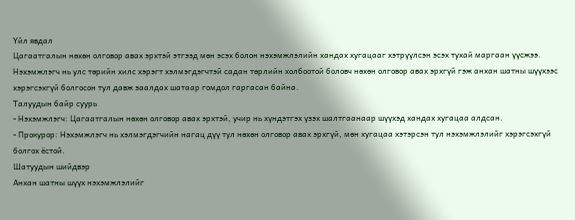Үйл явдал
Цагаатгалын нөхөн олговор авах эрхтэй этгээд мөн эсэх болон нэхэмжлэлийн хандах хугацааг хэтрүүлсэн эсэх тухай маргаан үүсжээ. Нэхэмжлэгч нь улс төрийн хилс хэрэгт хэлмэгдэгчтэй садан төрлийн холбоотой боловч нөхөн олговор авах эрхгүй гэж анхан шатны шүүхээс хэрэгсэхгүй болгосон тул давж заалдах шатаар гомдол гаргасан байна.
Талуудын байр суурь
- Нэхэмжлэгч: Цагаатгалын нөхөн олговор авах эрхтэй, учир нь хүндэтгэх үзэх шалтгаанаар шүүхэд хандах хугацаа алдсан.
- Прокурор: Нэхэмжлэгч нь хэлмэгдэгчийн нагац дүү тул нөхөн олговор авах эрхгүй, мөн хугацаа хэтэрсэн тул нэхэмжлэлийг хэрэгсэхгүй болгох ёстой.
Шатуудын шийдвэр
Анхан шатны шүүх нэхэмжлэлийг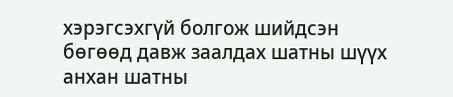хэрэгсэхгүй болгож шийдсэн бөгөөд давж заалдах шатны шүүх анхан шатны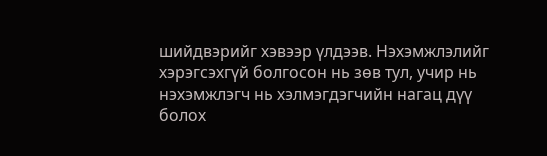шийдвэрийг хэвээр үлдээв. Нэхэмжлэлийг хэрэгсэхгүй болгосон нь зөв тул, учир нь нэхэмжлэгч нь хэлмэгдэгчийн нагац дүү болох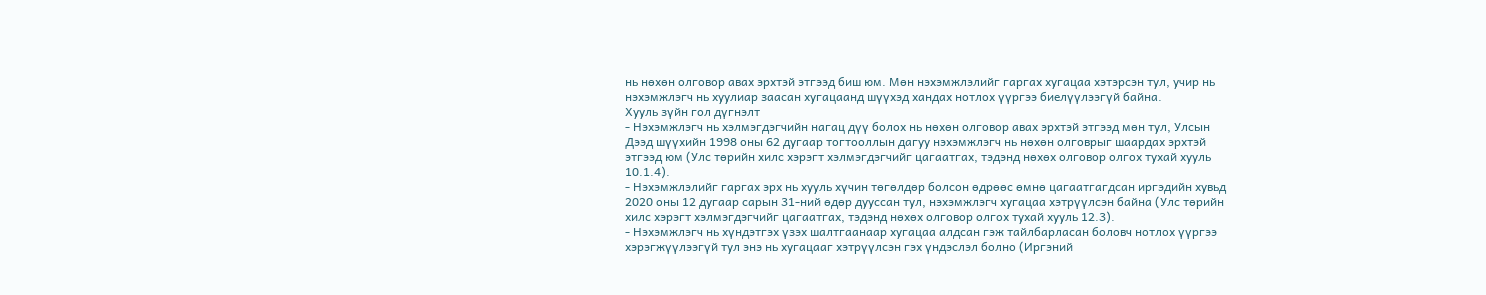нь нөхөн олговор авах эрхтэй этгээд биш юм. Мөн нэхэмжлэлийг гаргах хугацаа хэтэрсэн тул, учир нь нэхэмжлэгч нь хуулиар заасан хугацаанд шүүхэд хандах нотлох үүргээ биелүүлээгүй байна.
Хууль зүйн гол дүгнэлт
- Нэхэмжлэгч нь хэлмэгдэгчийн нагац дүү болох нь нөхөн олговор авах эрхтэй этгээд мөн тул, Улсын Дээд шүүхийн 1998 оны 62 дугаар тогтооллын дагуу нэхэмжлэгч нь нөхөн олговрыг шаардах эрхтэй этгээд юм (Улс төрийн хилс хэрэгт хэлмэгдэгчийг цагаатгах, тэдэнд нөхөх олговор олгох тухай хууль 10.1.4).
- Нэхэмжлэлийг гаргах эрх нь хууль хүчин төгөлдөр болсон өдрөөс өмнө цагаатгагдсан иргэдийн хувьд 2020 оны 12 дугаар сарын 31-ний өдөр дууссан тул, нэхэмжлэгч хугацаа хэтрүүлсэн байна (Улс төрийн хилс хэрэгт хэлмэгдэгчийг цагаатгах, тэдэнд нөхөх олговор олгох тухай хууль 12.3).
- Нэхэмжлэгч нь хүндэтгэх үзэх шалтгаанаар хугацаа алдсан гэж тайлбарласан боловч нотлох үүргээ хэрэгжүүлээгүй тул энэ нь хугацааг хэтрүүлсэн гэх үндэслэл болно (Иргэний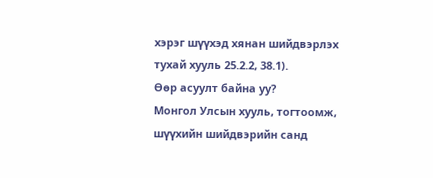хэрэг шүүхэд хянан шийдвэрлэх тухай хууль 25.2.2, 38.1).
Өөр асуулт байна уу?
Монгол Улсын хууль, тогтоомж, шүүхийн шийдвэрийн санд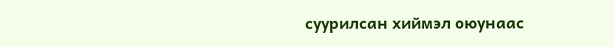суурилсан хиймэл оюунаас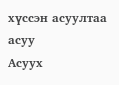хүссэн асуултаа асуу
Асуух